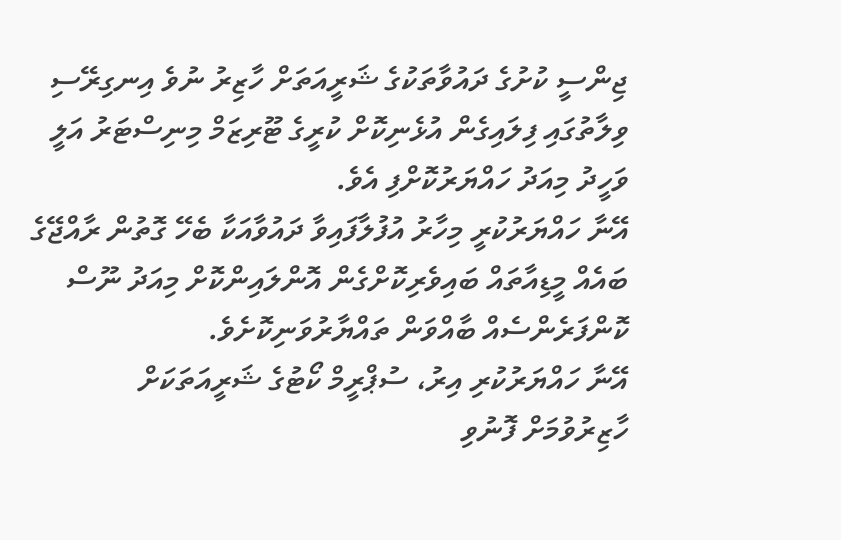ޖިންސީ ކުށުގެ ދައުވާތަކުގެ ޝަރީއަތަށް ހާޒިރު ނުވެ އިނގިރޭސި ވިލާތުގައި ފިލައިގެން އުޅެނިކޮށް ކުރީގެ ޓޫރިޒަމް މިނިސްޓަރު އަލީ ވަހީދު މިއަދު ހައްޔަރުކޮށްފި އެވެ.
އޭނާ ހައްޔަރުކުރީ މިހާރު އުފުލާފައިވާ ދައުވާއަކާ ބެހޭ ގޮތުން ރާއްޖޭގެ ބައެއް މީޑިއާތައް ބައިވެރިކޮށްގެން އޮންލައިންކޮށް މިއަދު ނޫސް ކޮންފަރެންސެއް ބާއްވަން ތައްޔާރުވަނިކޮށެވެ.
އޭނާ ހައްޔަރުކުރި އިރު، ސުޕްރީމް ކޯޓުގެ ޝަރީއަތަކަށް ހާޒިރުވުމަށް ފޮނުވި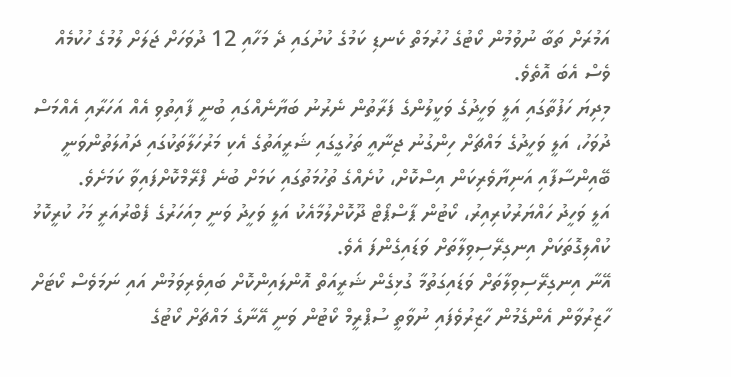އަމުރަށް ތަބާ ނުވުމުން ކޯޓުގެ ހުރުމަތް ކެނޑި ކަމުގެ ކުށުގައި ދެ މަހާއި 12 ދުވަހަށް ޖަލަށް ލުމުގެ ހުކުމެއް ވެސް އެބަ އޮތެވެ.
މިދިޔަ ހަފުތާގައި އަލީ ވަހީދުގެ ވަކީލުންގެ ފަރާތުން ނެރުނު ބަޔާނެއްގައި ބުނީ ފާއިތުވި އެއް އަހަރާއި އެއްމަސް ދުވަހު، އަލީ ވަހީދުގެ މައްޗަށް ހިންގުނު ޖިނާއީ ތަހުގީގައި ޝަރީއަތުގެ އެކި މަރުހަލާތަކުގައި ދައުލަތުންވަނީ ބޭއިންސާފާއި އަނިޔާވެރިކަން އިސްކޮށް، ކުށެއްގެ ތުހުމަތުގައި ކަމަށް ބުނެ ފްރޭމްކޮށްފައިވާ ކަމަށެވެ.
އަލީ ވަހީދު ހައްޔަރުކުރިއިރު، ކޯޓުން ޕާސްޕޯޓް ދޫކޮށްލުމާއެކު އަލީ ވަހީދު ވަނީ މިއަހަރުގެ ފެބްރުއަރީ މަހު ކުރީކޮޅު ކުއްލިގޮތަކަށް އިނގިރޭސިވިލާތަށް ވަޑައިގެންފަ އެވެ.
އޭނާ އިނގިރޭސިވިލާތަށް ވަޑައިގަތުމާ ގުޅިގެން ޝަރީއަތް އޮންލައިންކޮށް ބައިވެރިވަމުން އައި ނަމަވެސް ކޯޓަށް ހާޒިރުވާން އެންގެމުން ހާޒިރުވެފައި ނުވާތީ ސުޕްރީމް ކޯޓުން ވަނީ އޭނާގެ މައްޗަށް ކޯޓުގެ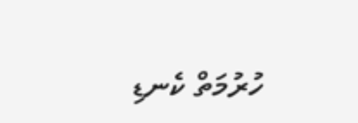ހުރުމަތް ކެނޑި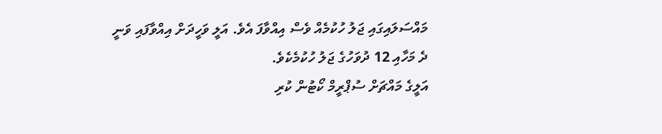މައްސަލައިގައި ޖަލު ހުކުމެއް ވެސް އިއްވާފަ އެވެ. އަލީ ވަހީދަށް އިއްވާފައި ވަނީ ދެ މަހާއި 12 ދުވަހުގެ ޖަލު ހުކުމެކެވެ.
އަލީގެ މައްޗަށް ސުޕްރީމް ކޯޓުން ކުރި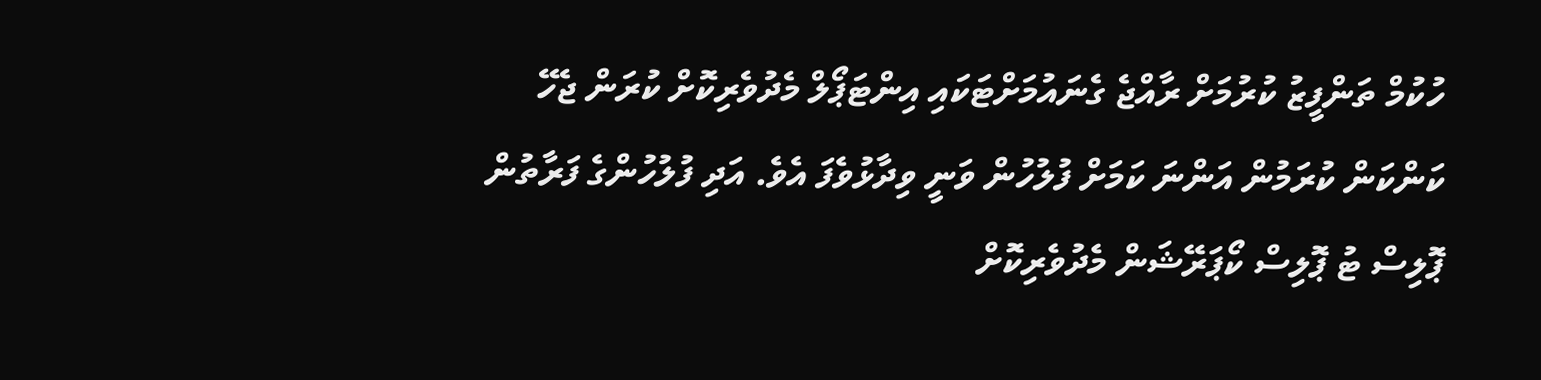ހުކުމް ތަންފީޒު ކުރުމަށް ރާއްޖެ ގެނައުމަށްޓަކައި އިންޓަޕޯލް މެދުވެރިކޮށް ކުރަން ޖެހޭ ކަންކަން ކުރަމުން އަންނަ ކަމަށް ފުލުހުން ވަނީ ވިދާޅުވެފަ އެވެ. އަދި ފުލުހުންގެ ފަރާތުން ޕޮލިސް ޓު ޕޮލިސް ކޯޕަރޭޝަން މެދުވެރިކޮށް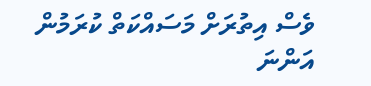ވެސް އިތުރަށް މަސައްކަތް ކުރަމުން އަންނަ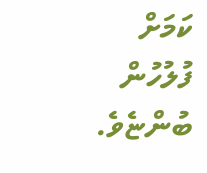ކަމަށް ފުލުހުން ބުންޏެވެ.